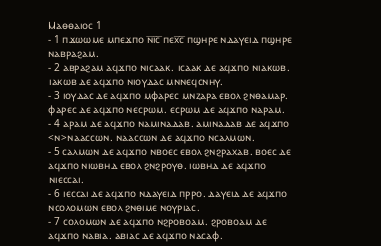Ⲙⲁⲑⲑⲁⲓⲟⲥ 1
- 1 ⲡϫⲱⲱⲙⲉ ⲙⲡⲉϫⲡⲟ ⲛ̅ⲓ̅ⲥ̅ ⲡⲉⲭ̅ⲥ̅ ⲡϣⲏⲣⲉ ⲛⲇⲁⲩⲉⲓⲇ ⲡϣⲏⲣⲉ ⲛⲁⲃⲣⲁϩⲁⲙ.
- 2 ⲁⲃⲣⲁϩⲁⲙ ⲁϥϫⲡⲟ ⲛⲓⲥⲁⲁⲕ. ⲓⲥⲁⲁⲕ ⲇⲉ ⲁϥϫⲡⲟ ⲛⲓⲁⲕⲱⲃ. ⲓⲁⲕⲱⲃ ⲇⲉ ⲁϥϫⲡⲟ ⲛⲓⲟⲩⲇⲁⲥ ⲙⲛⲛⲉϥⲥⲛⲏⲩ.
- 3 ⲓⲟⲩⲇⲁⲥ ⲇⲉ ⲁϥϫⲡⲟ ⲙⲫⲁⲣⲉⲥ ⲙⲛⲍⲁⲣⲁ ⲉⲃⲟⲗ ϩⲛⲑⲁⲙⲁⲣ. ⲫⲁⲣⲉⲥ ⲇⲉ ⲁϥϫⲡⲟ ⲛⲉⲥⲣⲱⲙ. ⲉⲥⲣⲱⲙ ⲇⲉ ⲁϥϫⲡⲟ ⲛⲁⲣⲁⲙ.
- 4 ⲁⲣⲁⲙ ⲇⲉ ⲁϥϫⲡⲟ ⲛⲁⲙⲓⲛⲁⲇⲁⲃ. ⲁⲙⲓⲛⲁⲇⲁⲃ ⲇⲉ ⲁϥϫⲡⲟ <ⲛ>ⲛⲁⲁⲥⲥⲱⲛ. ⲛⲁⲁⲥⲥⲱⲛ ⲇⲉ ⲁϥϫⲡⲟ ⲛⲥⲁⲗⲙⲱⲛ.
- 5 ⲥⲁⲗⲙⲱⲛ ⲇⲉ ⲁϥϫⲡⲟ ⲛⲃⲟⲉⲥ ⲉⲃⲟⲗ ϩⲛϩⲣⲁⲭⲁⲃ. ⲃⲟⲉⲥ ⲇⲉ ⲁϥϫⲡⲟ ⲛⲓⲱⲃⲏⲇ ⲉⲃⲟⲗ ϩⲛϩⲣⲟⲩⲑ. ⲓⲱⲃⲏⲇ ⲇⲉ ⲁϥϫⲡⲟ ⲛⲓⲉⲥⲥⲁⲓ.
- 6 ⲓⲉⲥⲥⲁⲓ ⲇⲉ ⲁϥϫⲡⲟ ⲛⲇⲁⲩⲉⲓⲇ ⲡⲣⲣⲟ. ⲇⲁⲩⲉⲓⲇ ⲇⲉ ⲁϥϫⲡⲟ ⲛⲥⲟⲗⲟⲙⲱⲛ ⲉⲃⲟⲗ ϩⲛⲑⲓⲙⲉ ⲛⲟⲩⲣⲓⲁⲥ.
- 7 ⲥⲟⲗⲟⲙⲱⲛ ⲇⲉ ⲁϥϫⲡⲟ ⲛϩⲣⲟⲃⲟⲁⲙ. ϩⲣⲟⲃⲟⲁⲙ ⲇⲉ ⲁϥϫⲡⲟ ⲛⲁⲃⲓⲁ. ⲁⲃⲓⲁⲥ ⲇⲉ ⲁϥϫⲡⲟ ⲛⲁⲥⲁⲫ.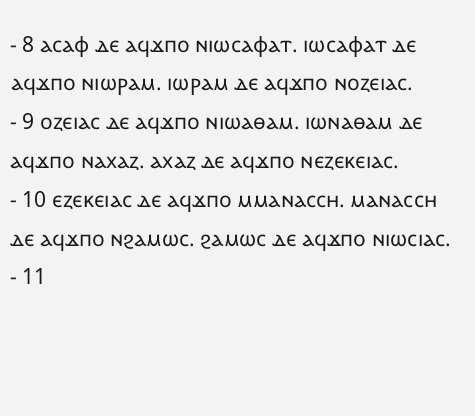- 8 ⲁⲥⲁⲫ ⲇⲉ ⲁϥϫⲡⲟ ⲛⲓⲱⲥⲁⲫⲁⲧ. ⲓⲱⲥⲁⲫⲁⲧ ⲇⲉ ⲁϥϫⲡⲟ ⲛⲓⲱⲣⲁⲙ. ⲓⲱⲣⲁⲙ ⲇⲉ ⲁϥϫⲡⲟ ⲛⲟⲍⲉⲓⲁⲥ.
- 9 ⲟⲍⲉⲓⲁⲥ ⲇⲉ ⲁϥϫⲡⲟ ⲛⲓⲱⲁⲑⲁⲙ. ⲓⲱⲛⲁⲑⲁⲙ ⲇⲉ ⲁϥϫⲡⲟ ⲛⲁⲭⲁⲍ. ⲁⲭⲁⲍ ⲇⲉ ⲁϥϫⲡⲟ ⲛⲉⲍⲉⲕⲉⲓⲁⲥ.
- 10 ⲉⲍⲉⲕⲉⲓⲁⲥ ⲇⲉ ⲁϥϫⲡⲟ ⲙⲙⲁⲛⲁⲥⲥⲏ. ⲙⲁⲛⲁⲥⲥⲏ ⲇⲉ ⲁϥϫⲡⲟ ⲛϩⲁⲙⲱⲥ. ϩⲁⲙⲱⲥ ⲇⲉ ⲁϥϫⲡⲟ ⲛⲓⲱⲥⲓⲁⲥ.
- 11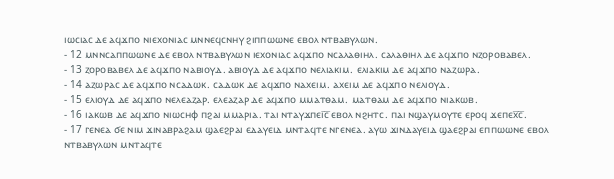ⲓⲱⲥⲓⲁⲥ ⲇⲉ ⲁϥϫⲡⲟ ⲛⲓⲉⲭⲟⲛⲓⲁⲥ ⲙⲛⲛⲉϥⲥⲛⲏⲩ ϩⲓⲡⲡⲱⲱⲛⲉ ⲉⲃⲟⲗ ⲛⲧⲃⲁⲃⲩⲗⲱⲛ.
- 12 ⲙⲛⲛⲥⲁⲡⲡⲱⲱⲛⲉ ⲇⲉ ⲉⲃⲟⲗ ⲛⲧⲃⲁⲃⲩⲗⲱⲛ ⲓⲉⲭⲟⲛⲓⲁⲥ ⲁϥϫⲡⲟ ⲛⲥⲁⲗⲁⲑⲓⲏⲗ. ⲥⲁⲗⲁⲑⲓⲏⲗ ⲇⲉ ⲁϥϫⲡⲟ ⲛⲍⲟⲣⲟⲃⲁⲃⲉⲗ.
- 13 ⲍⲟⲣⲟⲃⲁⲃⲉⲗ ⲇⲉ ⲁϥϫⲡⲟ ⲛⲁⲃⲓⲟⲩⲇ. ⲁⲃⲓⲟⲩⲇ ⲇⲉ ⲁϥϫⲡⲟ ⲛⲉⲗⲓⲁⲕⲓⲙ. ⲉⲗⲓⲁⲕⲓⲙ ⲇⲉ ⲁϥϫⲡⲟ ⲛⲁⲍⲱⲣⲁ.
- 14 ⲁⲍⲱⲣⲁⲥ ⲇⲉ ⲁϥϫⲡⲟ ⲛⲥⲁⲇⲱⲕ. ⲥⲁⲇⲱⲕ ⲇⲉ ⲁϥϫⲡⲟ ⲛⲁⲭⲉⲓⲙ. ⲁⲭⲉⲓⲙ ⲇⲉ ⲁϥϫⲡⲟ ⲛⲉⲗⲓⲟⲩⲇ.
- 15 ⲉⲗⲓⲟⲩⲇ ⲇⲉ ⲁϥϫⲡⲟ ⲛⲉⲗⲉⲁⲍⲁⲣ. ⲉⲗⲉⲁⲍⲁⲣ ⲇⲉ ⲁϥϫⲡⲟ ⲙⲙⲁⲧⲑⲁⲙ. ⲙⲁⲧⲑⲁⲙ ⲇⲉ ⲁϥϫⲡⲟ ⲛⲓⲁⲕⲱⲃ.
- 16 ⲓⲁⲕⲱⲃ ⲇⲉ ⲁϥϫⲡⲟ ⲛⲓⲱⲥⲏⲫ ⲡϩⲁⲓ ⲙⲙⲁⲣⲓⲁ. ⲧⲁⲓ ⲛⲧⲁⲩϫⲡⲉⲓ̅ⲥ̅ ⲉⲃⲟⲗ ⲛϩⲏⲧⲥ. ⲡⲁⲓ ⲛϣⲁⲩⲙⲟⲩⲧⲉ ⲉⲣⲟϥ ϫⲉⲡⲉⲭ̅ⲥ̅.
- 17 ⲅⲉⲛⲉⲁ ϭⲉ ⲛⲓⲙ ϫⲓⲛⲁⲃⲣⲁϩⲁⲙ ϣⲁⲉϩⲣⲁⲓ ⲉⲇⲁⲩⲉⲓⲇ ⲙⲛⲧⲁϥⲧⲉ ⲛⲅⲉⲛⲉⲁ. ⲁⲩⲱ ϫⲓⲛⲇⲁⲩⲉⲓⲇ ϣⲁⲉϩⲣⲁⲓ ⲉⲡⲡⲱⲱⲛⲉ ⲉⲃⲟⲗ ⲛⲧⲃⲁⲃⲩⲗⲱⲛ ⲙⲛⲧⲁϥⲧⲉ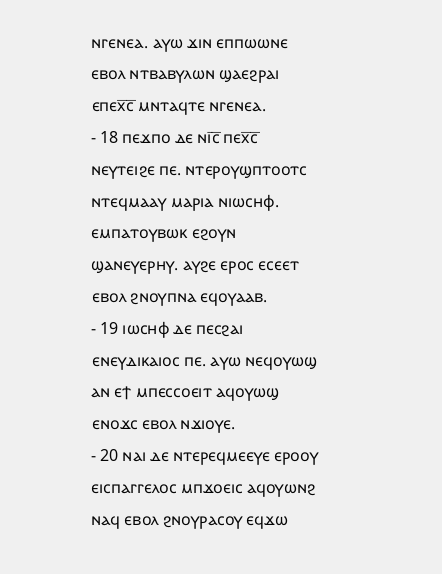ⲛⲅⲉⲛⲉⲁ. ⲁⲩⲱ ϫⲓⲛ ⲉⲡⲡⲱⲱⲛⲉ ⲉⲃⲟⲗ ⲛⲧⲃⲁⲃⲩⲗⲱⲛ ϣⲁⲉϩⲣⲁⲓ ⲉⲡⲉⲭ̅ⲥ̅ ⲙⲛⲧⲁϥⲧⲉ ⲛⲅⲉⲛⲉⲁ.
- 18 ⲡⲉϫⲡⲟ ⲇⲉ ⲛⲓ̅ⲥ̅ ⲡⲉⲭ̅ⲥ̅ ⲛⲉⲩⲧⲉⲓϩⲉ ⲡⲉ. ⲛⲧⲉⲣⲟⲩϣⲡⲧⲟⲟⲧⲥ ⲛⲧⲉϥⲙⲁⲁⲩ ⲙⲁⲣⲓⲁ ⲛⲓⲱⲥⲏⲫ. ⲉⲙⲡⲁⲧⲟⲩⲃⲱⲕ ⲉϩⲟⲩⲛ ϣⲁⲛⲉⲩⲉⲣⲏⲩ. ⲁⲩϩⲉ ⲉⲣⲟⲥ ⲉⲥⲉⲉⲧ ⲉⲃⲟⲗ ϩⲛⲟⲩⲡⲛⲁ ⲉϥⲟⲩⲁⲁⲃ.
- 19 ⲓⲱⲥⲏⲫ ⲇⲉ ⲡⲉⲥϩⲁⲓ ⲉⲛⲉⲩⲇⲓⲕⲁⲓⲟⲥ ⲡⲉ. ⲁⲩⲱ ⲛⲉϥⲟⲩⲱϣ ⲁⲛ ⲉϯ ⲙⲡⲉⲥⲥⲟⲉⲓⲧ ⲁϥⲟⲩⲱϣ ⲉⲛⲟϫⲥ ⲉⲃⲟⲗ ⲛϫⲓⲟⲩⲉ.
- 20 ⲛⲁⲓ ⲇⲉ ⲛⲧⲉⲣⲉϥⲙⲉⲉⲩⲉ ⲉⲣⲟⲟⲩ ⲉⲓⲥⲡⲁⲅⲅⲉⲗⲟⲥ ⲙⲡϫⲟⲉⲓⲥ ⲁϥⲟⲩⲱⲛϩ ⲛⲁϥ ⲉⲃⲟⲗ ϩⲛⲟⲩⲣⲁⲥⲟⲩ ⲉϥϫⲱ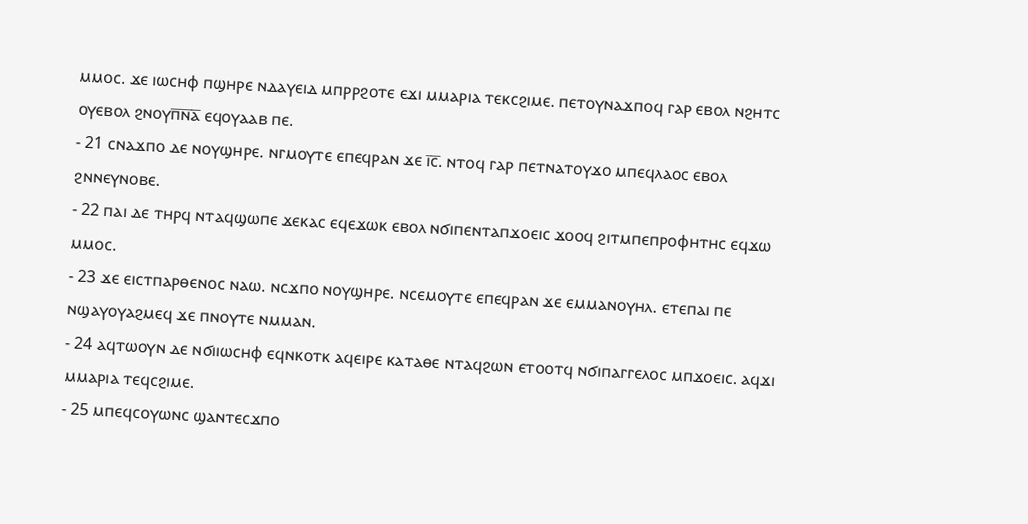ⲙⲙⲟⲥ. ϫⲉ ⲓⲱⲥⲏⲫ ⲡϣⲏⲣⲉ ⲛⲇⲁⲩⲉⲓⲇ ⲙⲡⲣⲣϩⲟⲧⲉ ⲉϫⲓ ⲙⲙⲁⲣⲓⲁ ⲧⲉⲕⲥϩⲓⲙⲉ. ⲡⲉⲧⲟⲩⲛⲁϫⲡⲟϥ ⲅⲁⲣ ⲉⲃⲟⲗ ⲛϩⲏⲧⲥ ⲟⲩⲉⲃⲟⲗ ϩⲛⲟⲩⲡ̅ⲛ̅ⲁ̅ ⲉϥⲟⲩⲁⲁⲃ ⲡⲉ.
- 21 ⲥⲛⲁϫⲡⲟ ⲇⲉ ⲛⲟⲩϣⲏⲣⲉ. ⲛⲅⲙⲟⲩⲧⲉ ⲉⲡⲉϥⲣⲁⲛ ϫⲉ ⲓ̅ⲥ̅. ⲛⲧⲟϥ ⲅⲁⲣ ⲡⲉⲧⲛⲁⲧⲟⲩϫⲟ ⲙⲡⲉϥⲗⲁⲟⲥ ⲉⲃⲟⲗ ϩⲛⲛⲉⲩⲛⲟⲃⲉ.
- 22 ⲡⲁⲓ ⲇⲉ ⲧⲏⲣϥ ⲛⲧⲁϥϣⲱⲡⲉ ϫⲉⲕⲁⲥ ⲉϥⲉϫⲱⲕ ⲉⲃⲟⲗ ⲛϭⲓⲡⲉⲛⲧⲁⲡϫⲟⲉⲓⲥ ϫⲟⲟϥ ϩⲓⲧⲙⲡⲉⲡⲣⲟⲫⲏⲧⲏⲥ ⲉϥϫⲱ ⲙⲙⲟⲥ.
- 23 ϫⲉ ⲉⲓⲥⲧⲡⲁⲣⲑⲉⲛⲟⲥ ⲛⲁⲱ. ⲛⲥϫⲡⲟ ⲛⲟⲩϣⲏⲣⲉ. ⲛⲥⲉⲙⲟⲩⲧⲉ ⲉⲡⲉϥⲣⲁⲛ ϫⲉ ⲉⲙⲙⲁⲛⲟⲩⲏⲗ. ⲉⲧⲉⲡⲁⲓ ⲡⲉ ⲛϣⲁⲩⲟⲩⲁϩⲙⲉϥ ϫⲉ ⲡⲛⲟⲩⲧⲉ ⲛⲙⲙⲁⲛ.
- 24 ⲁϥⲧⲱⲟⲩⲛ ⲇⲉ ⲛϭⲓⲓⲱⲥⲏⲫ ⲉϥⲛⲕⲟⲧⲕ ⲁϥⲉⲓⲣⲉ ⲕⲁⲧⲁⲑⲉ ⲛⲧⲁϥϩⲱⲛ ⲉⲧⲟⲟⲧϥ ⲛϭⲓⲡⲁⲅⲅⲉⲗⲟⲥ ⲙⲡϫⲟⲉⲓⲥ. ⲁϥϫⲓ ⲙⲙⲁⲣⲓⲁ ⲧⲉϥⲥϩⲓⲙⲉ.
- 25 ⲙⲡⲉϥⲥⲟⲩⲱⲛⲥ ϣⲁⲛⲧⲉⲥϫⲡⲟ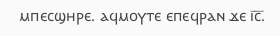ⲙⲡⲉⲥϣⲏⲣⲉ. ⲁϥⲙⲟⲩⲧⲉ ⲉⲡⲉϥⲣⲁⲛ ϫⲉ ⲓ̅ⲥ̅.